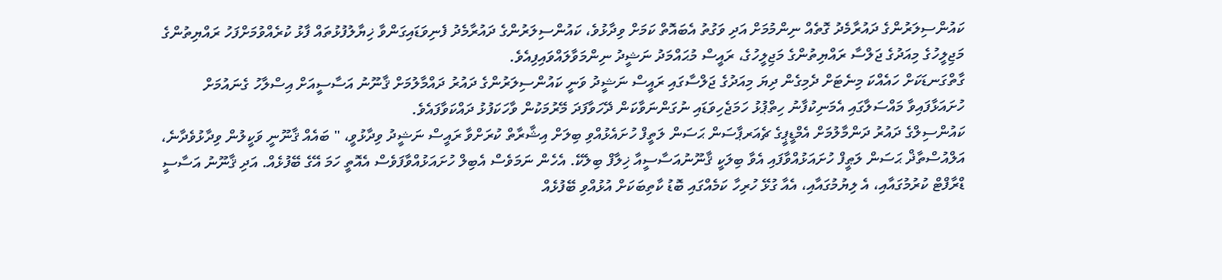ކައުންސިލަރުންގެ ދައުރާމެދު ގޮތެއް ނިންމުމަށް އަދި ވަގުތު އެބައޮތް ކަމަށް ވިދާޅުވެ، ކައުންސިލަރުންގެ ދައުރާމެދު ފެނިވަޑައިގަންވާ ޚިޔާލުފުޅުތައް ފާޅު ކުރެއްވުމަށްފަހު ރައްޔިތުންގެ މަޖިލީހުގެ މިއަދުގެ ޖަލްސާ ރައްޔިތުންގެ މަޖިލީހުގެ، ރައީސް މުޙައްމަދު ނަޝީދު ނިންމަވާލައްވައިފިއެވެ.
ގާތްގަނޑަކަށް ހައެއްކަ މިނެޓަށް ދެމިގެން ދިޔަ މިއަދުގެ ޖަލްސާގައި ރައީސް ނަޝީދު ވަނީ ކައުންސިލަރުންގެ ދައުރު ދައްމާލުމަށް ޤާނޫނު އަސާސީއަށް އިސްލާހު ގެނައުމަށް ހުށައަޅާފައިވާ މައްސަލާގައި އެމަނިކުފާނު ހިތްޕުޅު ހަމަޖެހިވަޑައި ނުގަންނަވާކަން ދޭހަވާފަދަ މޭރުމަކުން ވާހަކަފުޅު ދައްކަވާފައެވެ.
ކައުންސިލްގެ ދައުރު ދަންމާލުމަށް އެމްޑީޕީގެ ޗެއަރޕާސަން ޙަސަން ލަތީފް ހުށައެޅުއްވި ބިލަށް އިޝާރާތް ކުރަށްވާ ރައީސް ނަޝީދު ވިދާޅުވީ، " ބައެއް ޤާނޫނީ ވަކީލުން ވިދާޅުވެދާނެ، އަލްއުސްތާޛް ޙަސަން ލަޠީފް ހުށައަޅުއްވާފައި އެވާ ބިލަކީ ޤާނޫނުއަސާސީއާ ޚިލާފް ބިލެކޭ. އެހެން ނަމަވެސް އެބިލް ހުށައަޅުއްވާފަވެސް އެއޮތީ ހަމަ އޭގެ ބޭފުޅެއް. އަދި ޤާނޫނު އަސާސީ ޑްރާފްޓް ކުރުމުގައާއި، އެ ލިޔުމުގައާއި، އެއާ ގުޅޭ ހުރިހާ ކަމެއްގައި ބޮޑު ކާތިބަކަށް އުޅުއްވި ބޭފުޅެއް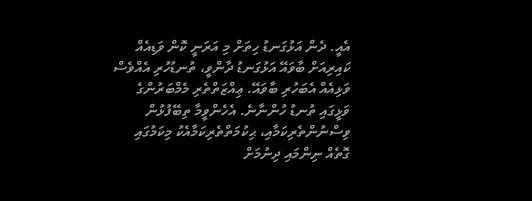އެއީ. ދެން އަޅުގަނޑު ހިތަށް މި އަރަނީ ކޮން ވަޑިއެއް ކައިރިއަށް ބާވައޭ އަޅުގަނޑު ދާންވީ، ތުނޑުހުރި އެއްވެސް ވަޅިއެއް އެބަހުރި ބާވައޭ. ޢިއްޒަތްތެރި މެމްބަރުންގެ ވަޅީގައި ތުނޑު ހުންނާނެ. އެހެންވީމާ ތިބޭފުޅުން ވިސްނުންތެރިކަމާއި، ޙިކުމަތްތެރިކަމާއެކު މިކަމުގައި ގޮތެއް ނިންމައި ދިނުމަށް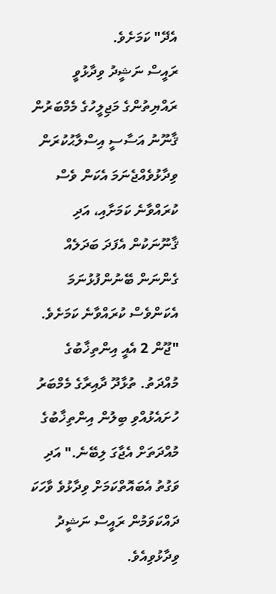އެދޭ" ކަމަށެވެ.
ރައީސް ނަޝީދު ވިދާޅުވީ ރައްޔިތުންގެ މަޖިލީހުގެ މެމްބަރުން ޤާނޫނު އަސާސީ އިސްލާޙުކުރަން ވިދާޅުވެއްޖެނަމަ އެކަން ވެސް ކުރައްވާނެ ކަމަށާއި، އަދި ޤާނޫނަކުން އެފަދަ ބަދަލެއް ގެންނަން ބޭނުންފުޅުނަމަ އެކަންވެސް ކުރައްވާނެ ކަމަށެވެ.
"ޖޫން 2 އެއީ އިންތިޚާބުގެ މުއްދަތު. ތުޅާދޫ ދާއިރާގެ މެމްބަރު ހުށައެޅުއްވި ބިލުން އިންތިޚާބުގެ މުއްދަތަށް އެޖާގަ ލިބޭނެ." އަދި ވަގުތު އެބައޮތްކަމަށް ވިދާޅުވެ ވާހަކަ ދައްކަވަމުން ރައީސް ނަޝީދު ވިދާޅުވިއެވެ.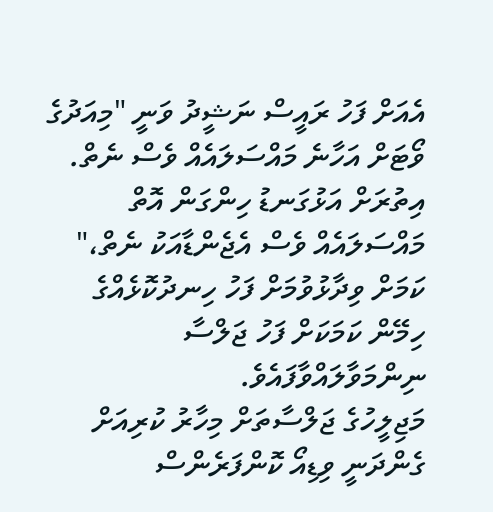އެއަށް ފަހު ރައީސް ނަޝީދު ވަނީ "މިއަދުގެ ވޯޓަށް އަހާނެ މައްސަލައެއް ވެސް ނެތް. އިތުރަށް އަޅުގަނޑު ހިންގަން އޮތް މައްސަލައެއް ވެސް އެޖެންޑާއަކު ނެތް،" ކަމަށް ވިދާޅުވުމަށް ފަހު ހިނދުކޮޅެއްގެ ހިމޭން ކަމަކަށް ފަހު ޖަލްސާ ނިންމަވާލައްވާފައެވެ.
މަޖިލީހުގެ ޖަލްސާތަށް މިހާރު ކުރިއަށް ގެންދަނީ ވިޑިއޯ ކޮންފަރެންސް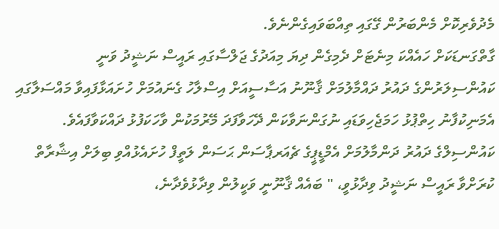މެދުވެރިކޮށް މެންބަރުން ގޭގައި ތިއްބަވައިގެންނެވެ.
ގާތްގަނޑަކަށް ހައެއްކަ މިނެޓަށް ދެމިގެން ދިޔަ މިއަދުގެ ޖަލްސާގައި ރައީސް ނަޝީދު ވަނީ ކައުންސިލަރުންގެ ދައުރު ދައްމާލުމަށް ޤާނޫނު އަސާސީއަށް އިސްލާހު ގެނައުމަށް ހުށައަޅާފައިވާ މައްސަލާގައި އެމަނިކުފާނު ހިތްޕުޅު ހަމަޖެހިވަޑައި ނުގަންނަވާކަން ދޭހަވާފަދަ މޭރުމަކުން ވާހަކަފުޅު ދައްކަވާފައެވެ.
ކައުންސިލްގެ ދައުރު ދަންމާލުމަށް އެމްޑީޕީގެ ޗެއަރޕާސަން ޙަސަން ލަތީފް ހުށައެޅުއްވި ބިލަށް އިޝާރާތް ކުރަށްވާ ރައީސް ނަޝީދު ވިދާޅުވީ، " ބައެއް ޤާނޫނީ ވަކީލުން ވިދާޅުވެދާނެ،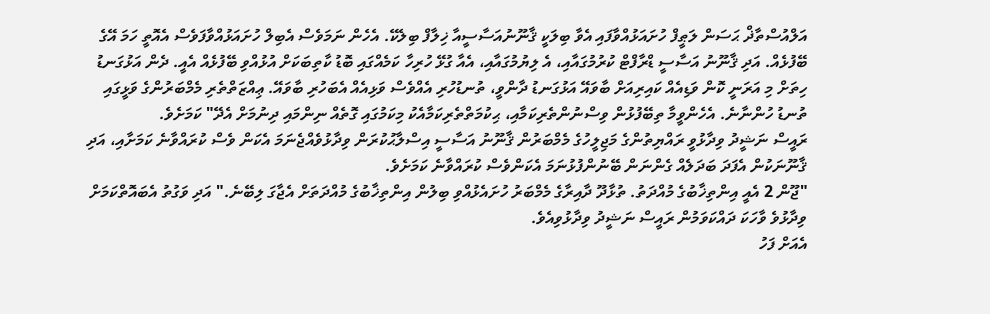އަލްއުސްތާޛް ޙަސަން ލަޠީފް ހުށައަޅުއްވާފައި އެވާ ބިލަކީ ޤާނޫނުއަސާސީއާ ޚިލާފް ބިލެކޭ. އެހެން ނަމަވެސް އެބިލް ހުށައަޅުއްވާފަވެސް އެއޮތީ ހަމަ އޭގެ ބޭފުޅެއް. އަދި ޤާނޫނު އަސާސީ ޑްރާފްޓް ކުރުމުގައާއި، އެ ލިޔުމުގައާއި، އެއާ ގުޅޭ ހުރިހާ ކަމެއްގައި ބޮޑު ކާތިބަކަށް އުޅުއްވި ބޭފުޅެއް އެއީ. ދެން އަޅުގަނޑު ހިތަށް މި އަރަނީ ކޮން ވަޑިއެއް ކައިރިއަށް ބާވައޭ އަޅުގަނޑު ދާންވީ، ތުނޑުހުރި އެއްވެސް ވަޅިއެއް އެބަހުރި ބާވައޭ. ޢިއްޒަތްތެރި މެމްބަރުންގެ ވަޅީގައި ތުނޑު ހުންނާނެ. އެހެންވީމާ ތިބޭފުޅުން ވިސްނުންތެރިކަމާއި، ޙިކުމަތްތެރިކަމާއެކު މިކަމުގައި ގޮތެއް ނިންމައި ދިނުމަށް އެދޭ" ކަމަށެވެ.
ރައީސް ނަޝީދު ވިދާޅުވީ ރައްޔިތުންގެ މަޖިލީހުގެ މެމްބަރުން ޤާނޫނު އަސާސީ އިސްލާޙުކުރަން ވިދާޅުވެއްޖެނަމަ އެކަން ވެސް ކުރައްވާނެ ކަމަށާއި، އަދި ޤާނޫނަކުން އެފަދަ ބަދަލެއް ގެންނަން ބޭނުންފުޅުނަމަ އެކަންވެސް ކުރައްވާނެ ކަމަށެވެ.
"ޖޫން 2 އެއީ އިންތިޚާބުގެ މުއްދަތު. ތުޅާދޫ ދާއިރާގެ މެމްބަރު ހުށައެޅުއްވި ބިލުން އިންތިޚާބުގެ މުއްދަތަށް އެޖާގަ ލިބޭނެ." އަދި ވަގުތު އެބައޮތްކަމަށް ވިދާޅުވެ ވާހަކަ ދައްކަވަމުން ރައީސް ނަޝީދު ވިދާޅުވިއެވެ.
އެއަށް ފަހު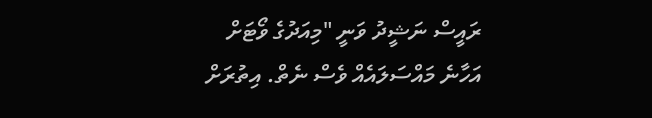ރައީސް ނަޝީދު ވަނީ "މިއަދުގެ ވޯޓަށް އަހާނެ މައްސަލައެއް ވެސް ނެތް. އިތުރަށް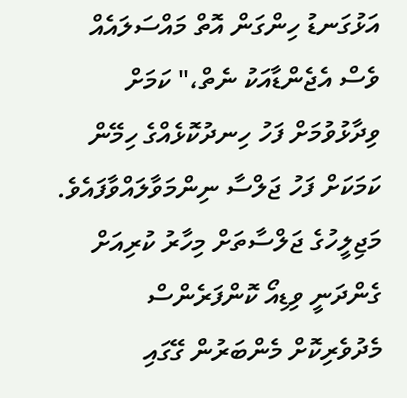އަޅުގަނޑު ހިންގަން އޮތް މައްސަލައެއް ވެސް އެޖެންޑާއަކު ނެތް،" ކަމަށް ވިދާޅުވުމަށް ފަހު ހިނދުކޮޅެއްގެ ހިމޭން ކަމަކަށް ފަހު ޖަލްސާ ނިންމަވާލައްވާފައެވެ.
މަޖިލީހުގެ ޖަލްސާތަށް މިހާރު ކުރިއަށް ގެންދަނީ ވިޑިއޯ ކޮންފަރެންސް މެދުވެރިކޮށް މެންބަރުން ގޭގައި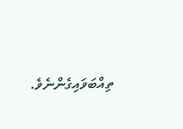ތިއްބަވައިގެންނެވެ.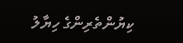ކިޔުންތެރިންގެ ހިޔާލު